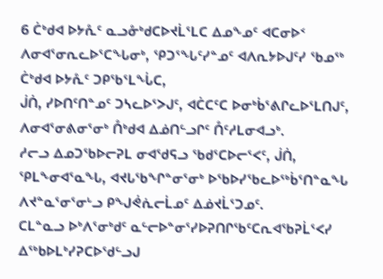6 ᑖᒃᑯᐊ ᐅᔭᕅᑦ ᓇᓗᓁᒃᑯᑕᐅᔪᒫᕐᒪᑕ ᐃᓄᖕᓄᑦ ᐊᑕᓂᐅᑉ ᐱᓂᐊᕐᓂᕆᓚᐅᕐᑕᖓᓂᒃ, ᕿᑐᕐᖓᑦᓯᓐᓄᑦ ᐊᐱᕆᔭᐅᒍᑦᓯ ᖃᓄᖅ ᑖᒃᑯᐊ ᐅᔭᕅᑦ ᑐᑭᖃᕐᒪᖔᑕ,
ᒎᑏ, ᓯᐅᑎᑦᑎᓐᓄᑦ ᑐᓴᓚᐅᕐᐳᒍᑦ, ᐊᑖᑕᑦᑕ ᐅᓂᒃᑳᕐᕕᒋᓚᐅᕐᒪᑎᒍᑦ, ᐱᓂᐊᕐᓂᕕᓂᕐᓂᒃ ᑍᒃᑯᐊ ᐃᓅᑎᓪᓗᒋᑦ ᑍᑦᓱᒪᓂᐊᓗᒃ.
ᓱᓕᓗ ᐃᓄᑐᖃᐅᓕᕈᒪ ᓂᐊᖁᕋᓗ ᖃᑯᕐᑕᐅᓕᕐᐸᑦ, ᒎᑏ, ᕿᒪᖕᓂᐊᕐᓇᖓ, ᐊᔪᒐᖃᖏᓐᓂᕐᓂᒃ ᐅᖃᐅᓯᖃᓚᐅᖅᑳᕐᑎᓐᓇᖓ ᐱᔪᓐᓇᕐᓂᕐᓂᒡᓗ ᑭᖑᕚᕇᓕᒫᓄᑦ ᐃᓅᔪᒫᕐᑐᓄᑦ.
ᑕᒪᓐᓇᓗ ᐅᒃᐱᕐᓂᒃᑯᑦ ᓇᓪᓕᐅᓐᓂᕐᓯᐅᕈᑎᒋᖃᑦᑕᕆᐊᖃᕈᒫᕐᐸᓯ ᐃᖅᑲᐅᒪᒃᓯᕈᑕᐅᖁᓪᓗᒍ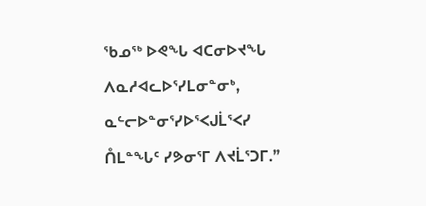ᖃᓄᖅ ᐅᕙᖓ ᐊᑕᓂᐅᔪᖓ ᐱᓇᓱᐊᓚᐅᕐᓯᒪᓂᓐᓂᒃ, ᓇᓪᓕᐅᓐᓂᕐᓯᐅᕐᐸᒍᒫᕐᐸᓯ ᑍᒪᓐᖓᑦ ᓯᕗᓂᕐᒥ ᐱᔪᒫᕐᑐᒥ.”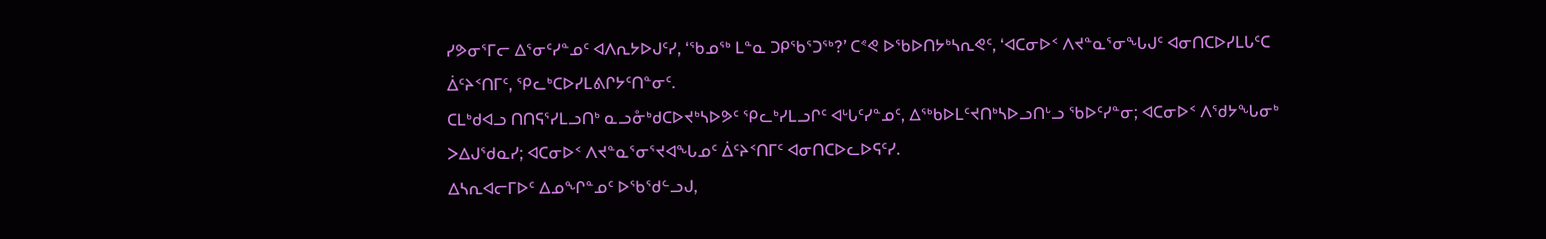ᓯᕗᓂᕐᒥᓕ ᐃᕐᓂᑦᓯᓐᓄᑦ ᐊᐱᕆᔭᐅᒍᑦᓯ, ‘ᖃᓄᖅ ᒪᓐᓇ ᑐᑭᖃᕐᑐᖅ?’ ᑕᕝᕙ ᐅᖃᐅᑎᔭᒃᓴᕆᕙᑦ, ‘ᐊᑕᓂᐅᑉ ᐱᔪᓐᓇᕐᓂᖓᒍᑦ ᐊᓂᑎᑕᐅᓯᒪᒐᑦᑕ ᐄᑦᔨᑉᑎᒥᑦ, ᕿᓚᒃᑕᐅᓯᒪᕕᒋᔭᑦᑎᓐᓂᑦ.
ᑕᒪᒃᑯᐊᓗ ᑎᑎᕋᕐᓯᒪᓗᑎᒃ ᓇᓗᓁᒃᑯᑕᐅᔪᒃᓴᐅᕗᑦ ᕿᓚᒃᓯᒪᓗᒋᑦ ᐊᒡᒐᑦᓯᓐᓄᑦ, ᐃᖅᑲᐅᒪᑦᔪᑎᒃᓴᐅᓗᑎᒡᓗ ᖃᐅᑦᓯᓐᓂ; ᐊᑕᓂᐅᑉ ᐱᖁᔭᖓᓂᒃ ᐳᐃᒍᖁᓇᓯ; ᐊᑕᓂᐅᑉ ᐱᔪᓐᓇᕐᓂᕐᔪᐊᖓᓄᑦ ᐄᑦᔨᑉᑎᒥᑦ ᐊᓂᑎᑕᐅᓚᐅᕋᑦᓯ.
ᐃᓴᕆᐊᓕᒥᐅᑦ ᐃᓄᖏᓐᓄᑦ ᐅᖃᖁᓪᓗᒍ,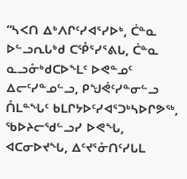“ᓴᐸᑎ ᐃᒃᐱᒋᑦᓯᐊᕐᓯᐅᒃ, ᑖᓐᓇ ᐅᓪᓗᕆᒐᒃᑯ ᑕᕾᕐᓯᕐᕕᒐ, ᑖᓐᓇ ᓇᓗᓁᒃᑯᑕᐅᖕᒪᑦ ᐅᕙᓐᓄᑦ ᐃᓕᑦᓯᓐᓄᓪᓗ, ᑭᖑᕚᑦᓯᓐᓂᓪᓗ ᑍᒪᓐᖓᑦ ᑲᒪᒋᔭᐅᑦᓯᐊᕐᑐᒃᓴᐅᒋᕗᖅ, ᖃᐅᔨᓕᖁᓪᓗᓯ ᐅᕙᖓ, ᐊᑕᓂᐅᔪᖓ, ᐃᑦᔪᕐᓁᑎᑦᓯᒐᒪ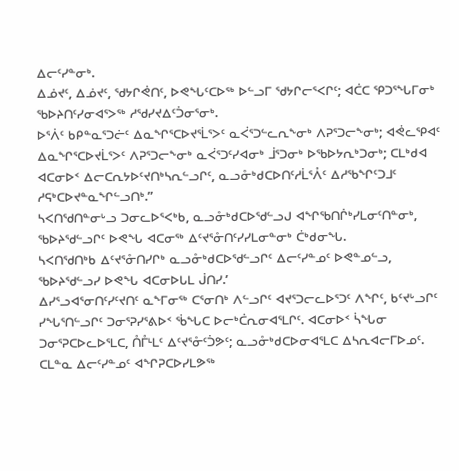ᐃᓕᑦᓯᓐᓂᒃ.
ᐃᓅᔪᑦ, ᐃᓅᔪᑦ, ᖁᔭᒋᕚᑎᑦ, ᐅᕙᖓᑦᑕᐅᖅ ᐅᓪᓗᒥ ᖁᔭᒋᓕᕐᐸᒋᑦ; ᐊᑖᑕ ᕿᑐᕐᖓᒥᓂᒃ ᖃᐅᔨᑎᑦᓯᓂᐊᕐᐳᖅ ᓱᖁᓯᔪᐃᑦᑑᓂᕐᓂᒃ.
ᐅᕐᐲᑦ ᑲᑭᓐᓇᕐᑐᓖᑦ ᐃᓇᖏᕐᑕᐅᔪᕐᒫᕐᐳᑦ ᓇᐹᕐᑐᓪᓚᕆᖕᓂᒃ ᐱᕈᕐᑐᓕᖕᓂᒃ; ᐊᕚᓚᕿᐊᑦ ᐃᓇᖏᕐᑕᐅᔪᒫᕐᐳᑦ ᐱᕈᕐᑐᓕᖕᓂᒃ ᓇᐹᕐᑐᑦᓯᐊᓂᒃ ᒨᕐᑐᓂᒃ ᐅᖃᐅᔭᕆᒃᑐᓂᒃ; ᑕᒪᒃᑯᐊ ᐊᑕᓂᐅᑉ ᐃᓕᑕᕆᔭᐅᑦᔪᑎᒃᓴᕆᓪᓗᒋᑦ, ᓇᓗᓁᒃᑯᑕᐅᑎᑦᓱᒫᕐᐰᑦ ᐃᓱᖃᖏᑦᑐᒧᑦ ᓱᕋᒃᑕᐅᔪᓐᓇᖏᓪᓗᑎᒃ.”
ᓴᐸᑎᖁᑎᓐᓂᒡᓗ ᑐᓂᓚᐅᕐᐸᒃᑲ, ᓇᓗᓁᒃᑯᑕᐅᖁᓪᓗᒍ ᐊᖏᖃᑎᒌᒃᓯᒪᓂᑦᑎᓐᓂᒃ, ᖃᐅᔨᖁᓪᓗᒋᑦ ᐅᕙᖓ ᐊᑕᓂᖅ ᐃᑦᔪᕐᓁᑎᑦᓯᓯᒪᓂᓐᓂᒃ ᑖᒃᑯᓂᖓ.
ᓴᐸᑎᖁᑎᒃᑲ ᐃᑦᔪᕐᓁᑎᓯᒋᒃ ᓇᓗᓁᒃᑯᑕᐅᖁᓪᓗᒋᑦ ᐃᓕᑦᓯᓐᓄᑦ ᐅᕙᓐᓄᓪᓗ, ᖃᐅᔨᖁᓪᓗᓯ ᐅᕙᖓ ᐊᑕᓂᐅᒐᒪ ᒎᑎᓯ.’
ᐃᓯᕐᓗᐊᕐᓂᑎᑦᓯᑦᔪᑎᑦ ᓇᖕᒥᓂᖅ ᑕᕐᓂᑎᒃ ᐱᓪᓗᒋᑦ ᐊᔪᕐᑐᓕᓚᐅᕐᑐᑦ ᐱᖏᑦ, ᑲᑦᔪᒡᓗᒋᑦ ᓯᖓᕐᑎᓪᓗᒋᑦ ᑐᓂᕐᕈᓯᕐᕕᐅᑉ ᖄᖓᑕ ᐅᓕᒃᑖᕆᓂᐊᕐᒪᒋᑦ. ᐊᑕᓂᐅᑉ ᓵᖓᓂ ᑐᓂᕐᕈᑕᐅᓚᐅᕐᒪᑕ, ᑍᒤᒻᒪᑦ ᐃᑦᔪᕐᓁᑦᑑᕗᑦ; ᓇᓗᓁᒃᑯᑕᐅᓂᐊᕐᒪᑕ ᐃᓴᕆᐊᓕᒥᐅᓄᑦ.
ᑕᒪᓐᓇ ᐃᓕᑦᓯᓐᓄᑦ ᐊᖏᕈᑕᐅᓯᒪᕗᖅ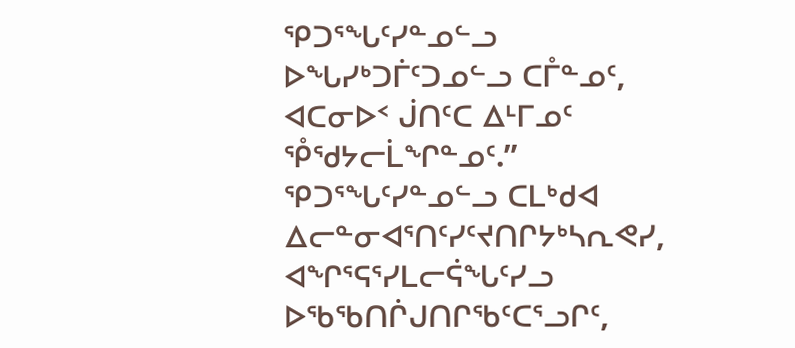ᕿᑐᕐᖓᑦᓯᓐᓄᓪᓗ ᐅᖓᓯᒃᑐᒦᑦᑐᓄᓪᓗ ᑕᒤᓐᓄᑦ, ᐊᑕᓂᐅᑉ ᒎᑎᑦᑕ ᐃᒻᒥᓄᑦ ᕾᖁᔭᓕᒫᖏᓐᓄᑦ.”
ᕿᑐᕐᖓᑦᓯᓐᓄᓪᓗ ᑕᒪᒃᑯᐊ ᐃᓕᓐᓂᐊᕐᑎᑦᓯᑦᔪᑎᒋᔭᒃᓴᕆᕙᓯ, ᐊᖏᕐᕋᕐᓯᒪᓕᕌᖓᑦᓯᓗ ᐅᖃᖃᑎᒌᒍᑎᒋᖃᑦᑕᕐᓗᒋᑦ,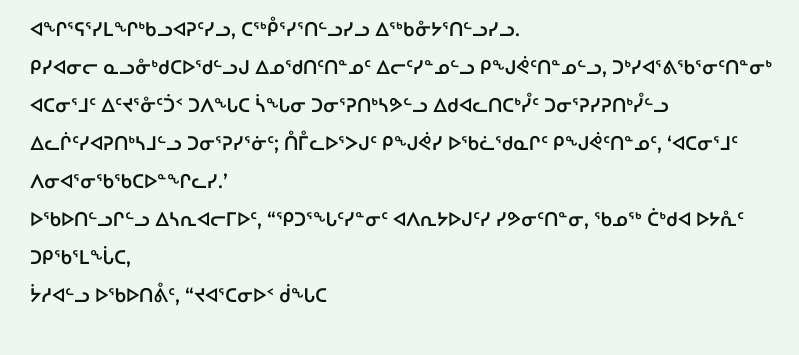ᐊᖏᕐᕋᕐᓯᒪᖏᒃᑲᓗᐊᕈᑦᓯᓗ, ᑕᖅᑬᕐᓯᕐᑎᓪᓗᓯᓗ ᐃᖅᑲᓁᔭᕐᑎᓪᓗᓯᓗ.
ᑭᓯᐊᓂᓕ ᓇᓗᓁᒃᑯᑕᐅᖁᓪᓗᒍ ᐃᓄᖁᑎᑦᑎᓐᓄᑦ ᐃᓕᑦᓯᓐᓄᓪᓗ ᑭᖑᕚᑦᑎᓐᓄᓪᓗ, ᑐᒃᓯᐊᕐᕕᖃᕐᓂᑦᑎᓐᓂᒃ ᐊᑕᓂᕐᒧᑦ ᐃᑦᔪᕐᓁᑦᑑᑉ ᑐᐱᖓᑕ ᓵᖓᓂ ᑐᓂᕐᕈᑎᒃᓴᕗᓪᓗ ᐃᑯᐊᓚᑎᑕᒃᓮᑦ ᑐᓂᕐᕈᓯᕈᑎᒃᓮᓪᓗ ᐃᓚᒌᑦᓯᐊᕈᑎᒃᓴᒧᓪᓗ ᑐᓂᕐᕈᓯᕐᓃᑦ; ᑍᒤᓚᐅᕐᐳᒍᑦ ᑭᖑᕚᓯ ᐅᖃᓛᖁᓇᒋᑦ ᑭᖑᕚᑦᑎᓐᓄᑦ, ‘ᐊᑕᓂᕐᒧᑦ ᐱᓂᐊᕐᓂᖃᖃᑕᐅᓐᖏᓚᓯ.’
ᐅᖃᐅᑎᓪᓗᒋᓪᓗ ᐃᓴᕆᐊᓕᒥᐅᑦ, “ᕿᑐᕐᖓᑦᓯᓐᓂᑦ ᐊᐱᕆᔭᐅᒍᑦᓯ ᓯᕗᓂᑦᑎᓐᓂ, ᖃᓄᖅ ᑖᒃᑯᐊ ᐅᔭᕅᑦ ᑐᑭᖃᕐᒪᖔᑕ,
ᔮᓱᐊᓪᓗ ᐅᖃᐅᑎᕔᑦ, “ᔪᐊᕐᑕᓂᐅᑉ ᑰᖓᑕ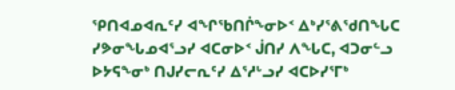ᕿᑎᐊᓄᐊᕆᑦᓯ ᐊᖏᖃᑎᒌᖕᓂᐅᑉ ᐃᒃᓯᕐᕕᖁᑎᖓᑕ ᓯᕗᓂᖓᓄᐊᕐᓗᓯ ᐊᑕᓂᐅᑉ ᒎᑎᓯ ᐱᖓᑕ, ᐊᑐᓂᓪᓗ ᐅᔭᕋᖕᓂᒃ ᑎᒍᓯᓕᕆᑦᓯ ᐃᕐᓱᒡᓗᓯ ᐊᑕᐅᓯᕐᒥᒃ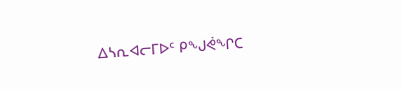ᐃᓴᕆᐊᓕᒥᐅᑦ ᑭᖑᕚᖏᑕ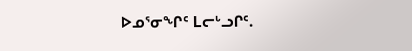ᐅᓄᕐᓂᖏᑦ ᒪᓕᒡᓗᒋᑦ.